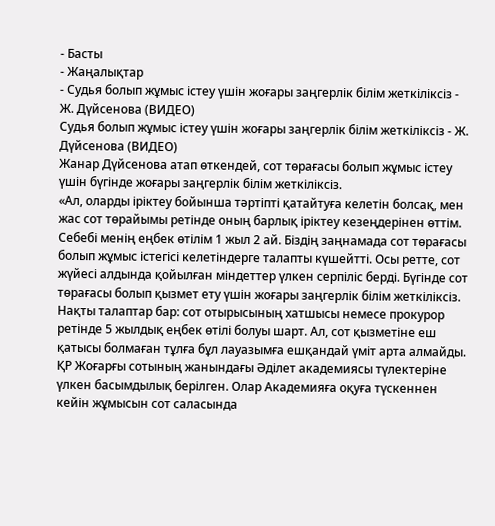- Басты
- Жаңалықтар
- Судья болып жұмыс істеу үшін жоғары заңгерлік білім жеткіліксіз - Ж. Дүйсенова (ВИДЕО)
Судья болып жұмыс істеу үшін жоғары заңгерлік білім жеткіліксіз - Ж. Дүйсенова (ВИДЕО)
Жанар Дүйсенова атап өткендей, сот төрағасы болып жұмыс істеу үшін бүгінде жоғары заңгерлік білім жеткіліксіз.
«Ал, оларды іріктеу бойынша тәртіпті қатайтуға келетін болсақ, мен жас сот төрайымы ретінде оның барлық іріктеу кезеңдерінен өттім. Себебі менің еңбек өтілім 1 жыл 2 ай. Біздің заңнамада сот төрағасы болып жұмыс істегісі келетіндерге талапты күшейтті. Осы ретте, сот жүйесі алдында қойылған міндеттер үлкен серпіліс берді. Бүгінде сот төрағасы болып қызмет ету үшін жоғары заңгерлік білім жеткіліксіз. Нақты талаптар бар: сот отырысының хатшысы немесе прокурор ретінде 5 жылдық еңбек өтілі болуы шарт. Ал, сот қызметіне еш қатысы болмаған тұлға бұл лауазымға ешқандай үміт арта алмайды. ҚР Жоғарғы сотының жанындағы Әділет академиясы түлектеріне үлкен басымдылық берілген. Олар Академияға оқуға түскеннен кейін жұмысын сот саласында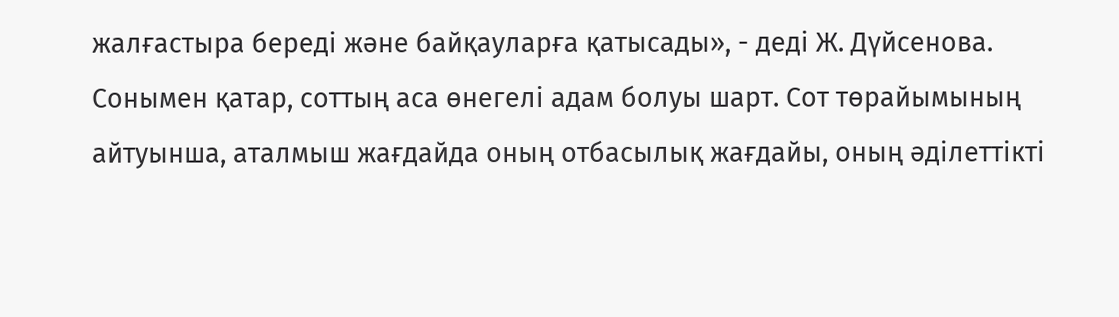жалғастыра береді және байқауларға қатысады», - деді Ж. Дүйсенова.
Сонымен қатар, соттың аса өнегелі адам болуы шарт. Сот төрайымының айтуынша, аталмыш жағдайда оның отбасылық жағдайы, оның әділеттікті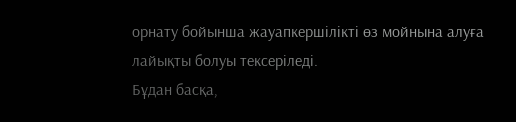орнату бойынша жауапкершілікті өз мойнына алуға лайықты болуы тексеріледі.
Бұдан басқа,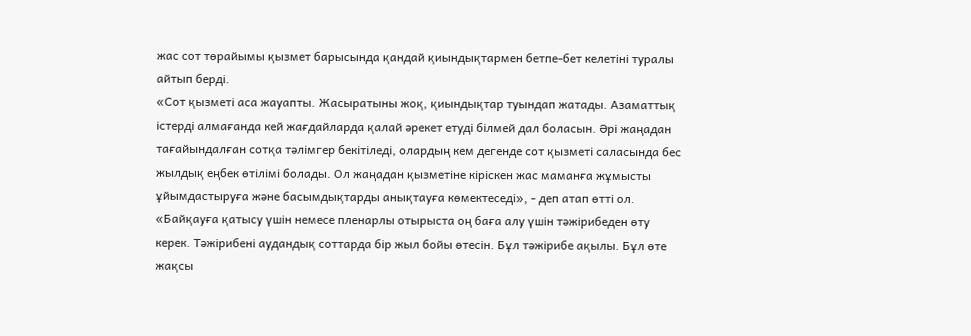жас сот төрайымы қызмет барысында қандай қиындықтармен бетпе-бет келетіні туралы айтып берді.
«Сот қызметі аса жауапты. Жасыратыны жоқ, қиындықтар туындап жатады. Азаматтық істерді алмағанда кей жағдайларда қалай әрекет етуді білмей дал боласын. Әрі жаңадан тағайындалған сотқа тәлімгер бекітіледі, олардың кем дегенде сот қызметі саласында бес жылдық еңбек өтілімі болады. Ол жаңадан қызметіне кіріскен жас маманға жұмысты ұйымдастыруға және басымдықтарды анықтауға көмектеседі», - деп атап өтті ол.
«Байқауға қатысу үшін немесе пленарлы отырыста оң баға алу үшін тәжірибеден өту керек. Тәжірибені аудандық соттарда бір жыл бойы өтесін. Бұл тәжірибе ақылы. Бұл өте жақсы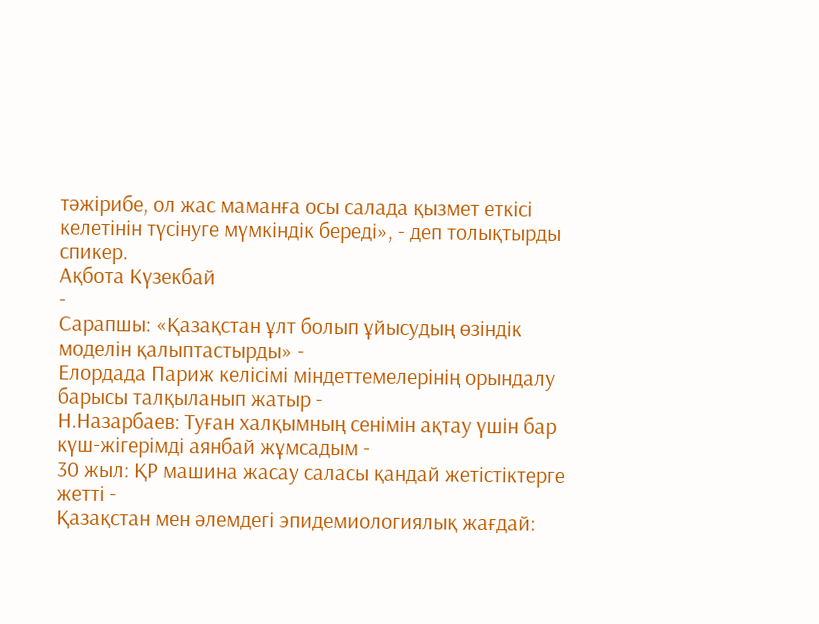тәжірибе, ол жас маманға осы салада қызмет еткісі келетінін түсінуге мүмкіндік береді», - деп толықтырды спикер.
Ақбота Күзекбай
-
Сарапшы: «Қазақстан ұлт болып ұйысудың өзіндік моделін қалыптастырды» -
Елордада Париж келісімі міндеттемелерінің орындалу барысы талқыланып жатыр -
Н.Назарбаев: Туған халқымның сенімін ақтау үшін бар күш-жігерімді аянбай жұмсадым -
30 жыл: ҚР машина жасау саласы қандай жетістіктерге жетті -
Қазақстан мен әлемдегі эпидемиологиялық жағдай: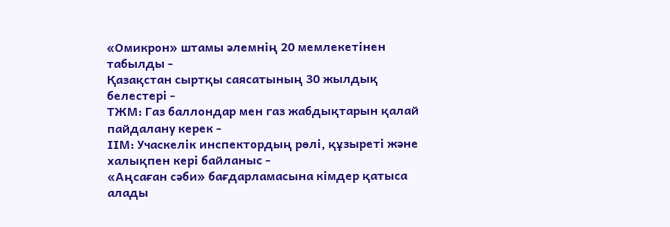«Омикрон» штамы әлемнің 20 мемлекетінен табылды -
Қазақстан сыртқы саясатының 30 жылдық белестері -
ТЖМ: Газ баллондар мен газ жабдықтарын қалай пайдалану керек -
ІІМ: Учаскелік инспектордың рөлі, құзыреті және халықпен кері байланыс -
«Аңсаған сәби» бағдарламасына кімдер қатыса алады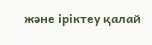және іріктеу қалай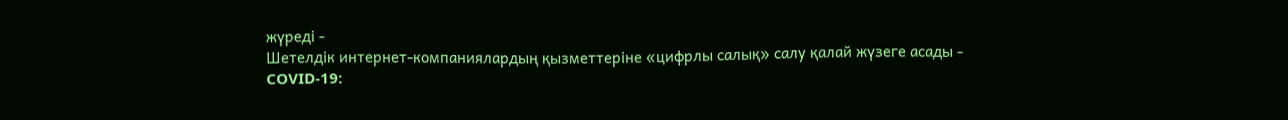жүреді -
Шетелдік интернет-компаниялардың қызметтеріне «цифрлы салық» салу қалай жүзеге асады -
COVID-19: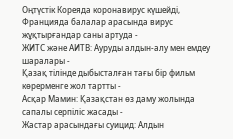Оңтүстік Кореяда коронавирус күшейді, Францияда балалар арасында вирус жұқтырғандар саны артуда -
ЖИТС және АИТВ: Ауруды алдын-алу мен емдеу шаралары -
Қазақ тілінде дыбысталған тағы бір фильм көрерменге жол тартты -
Асқар Мамин: Қазақстан өз даму жолында сапалы серпіліс жасады -
Жастар арасындағы суицид: Алдын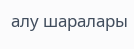алу шаралары